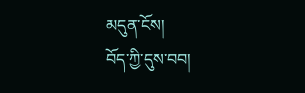མདུན་ངོས།
བོད་ཀྱི་དུས་བབ།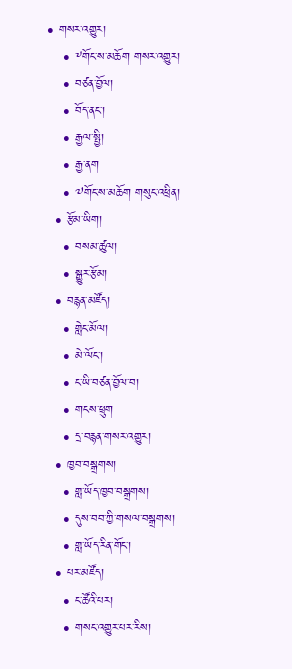• གསར་འགྱུར།
    • ༸གོང་ས་མཆོག གསར་འགྱུར།
    • བཙན་བྱོལ།
    • བོད་ནང་།
    • རྒྱལ་སྤྱི།
    • རྒྱ་ནག
    • ༧གོང་ས་མཆོག གསུང་འཕྲིན།
  • རྩོམ་ཡིག།
    • བསམ་ཚུལ།
    • སྒྱུར་རྩོམ།
  • བརྙན་མཛོད།
    • གླེང་མོལ།
    • མེ་ལོང་།
    • ང་ཡི་བཙན་བྱོལ་བ།
    • གངས་ཕྲུག
    • དྲ་བརྙན་གསར་འགྱུར།
  • ཁྱབ་བསྒྲགས།
    • གླ་ཡོད་ཁྱབ་བསྒྲགས།
    • དུས་བབ་ཀྱི་གསལ་བསྒྲགས།
    • གླ་ཡོད་རིན་གོང་།
  • པར་མཛོད།
    • ང་ཚོའི་པར།
    • གསང་འགྱུར་པར་རིས།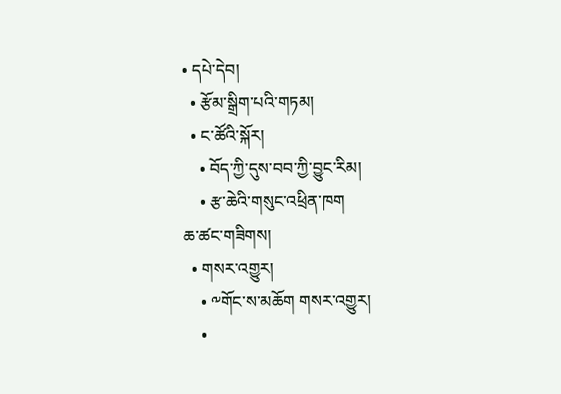• དཔེ་དེབ།
  • རྩོམ་སྒྲིག་པའི་གཏམ།
  • ང་ཚོའི་སྐོར།
    • བོད་ཀྱི་དུས་བབ་ཀྱི་བྱུང་རིམ།
    • རྩ་ཆེའི་གསུང་འཕྲིན་ཁག
ཆ་ཚང་གཟིགས།
  • གསར་འགྱུར།
    • ༸གོང་ས་མཆོག གསར་འགྱུར།
    •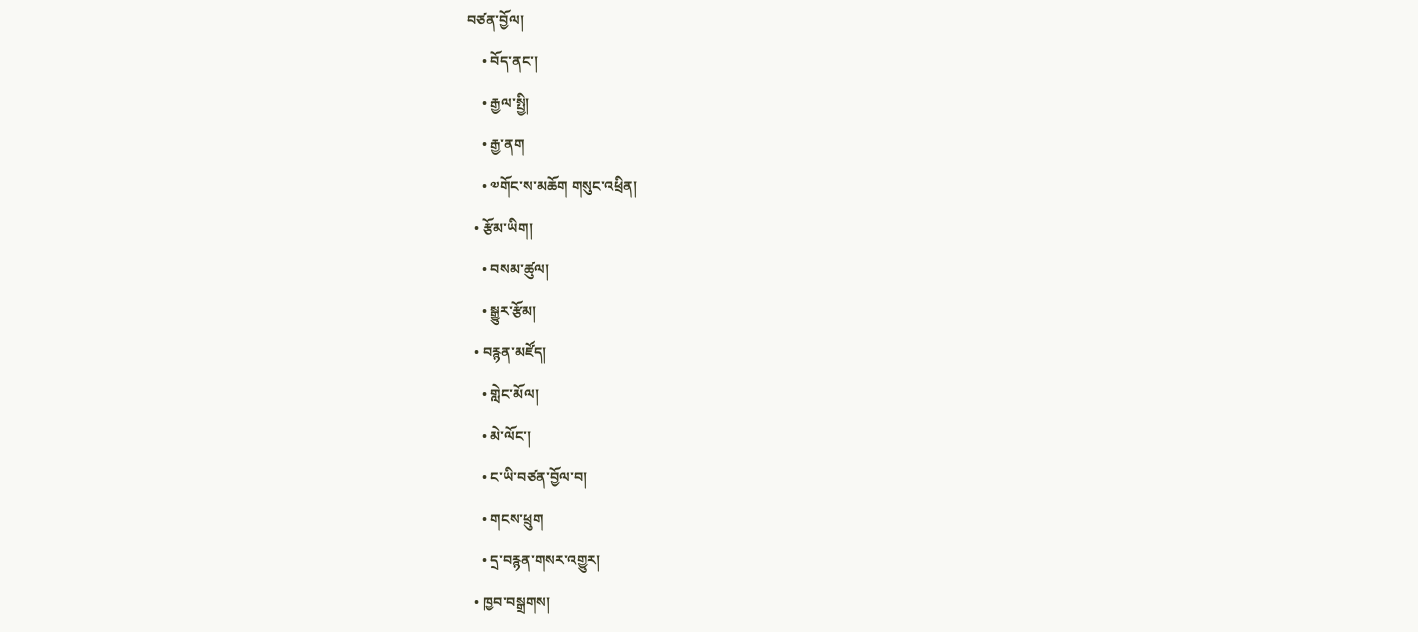བཙན་བྱོལ།
    • བོད་ནང་།
    • རྒྱལ་སྤྱི།
    • རྒྱ་ནག
    • ༧གོང་ས་མཆོག གསུང་འཕྲིན།
  • རྩོམ་ཡིག།
    • བསམ་ཚུལ།
    • སྒྱུར་རྩོམ།
  • བརྙན་མཛོད།
    • གླེང་མོལ།
    • མེ་ལོང་།
    • ང་ཡི་བཙན་བྱོལ་བ།
    • གངས་ཕྲུག
    • དྲ་བརྙན་གསར་འགྱུར།
  • ཁྱབ་བསྒྲགས།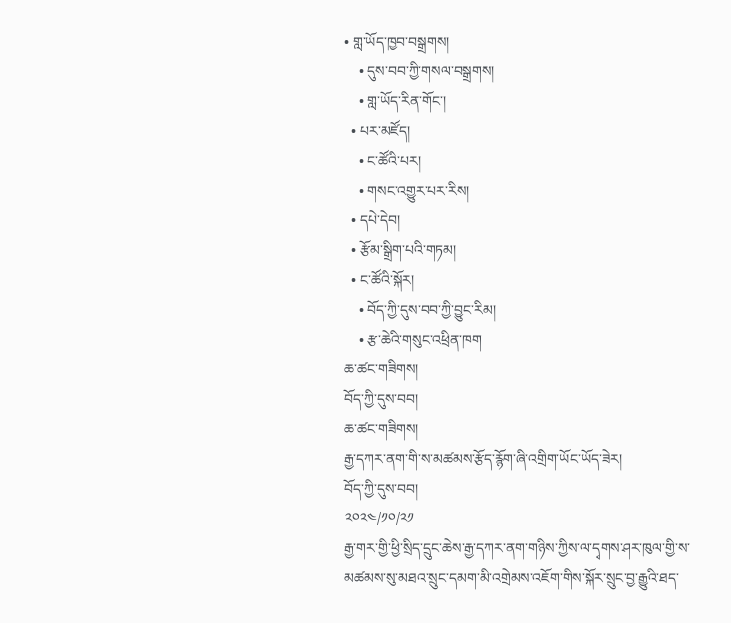• གླ་ཡོད་ཁྱབ་བསྒྲགས།
    • དུས་བབ་ཀྱི་གསལ་བསྒྲགས།
    • གླ་ཡོད་རིན་གོང་།
  • པར་མཛོད།
    • ང་ཚོའི་པར།
    • གསང་འགྱུར་པར་རིས།
  • དཔེ་དེབ།
  • རྩོམ་སྒྲིག་པའི་གཏམ།
  • ང་ཚོའི་སྐོར།
    • བོད་ཀྱི་དུས་བབ་ཀྱི་བྱུང་རིམ།
    • རྩ་ཆེའི་གསུང་འཕྲིན་ཁག
ཆ་ཚང་གཟིགས།
བོད་ཀྱི་དུས་བབ།
ཆ་ཚང་གཟིགས།
རྒྱ་དཀར་ནག་གི་ས་མཚམས་རྩོད་རྙོག་ཞི་འགྲིག་ཡོང་ཡོད་ཟེར།
བོད་ཀྱི་དུས་བབ།
༢༠༢༤/༡༠/༢༡
རྒྱ་གར་གྱི་ཕྱི་སྲིད་དྲུང་ཆེས་རྒྱ་དཀར་ནག་གཉིས་ཀྱིས་ལ་དྭགས་ཤར་ཁུལ་གྱི་ས་མཚམས་སུ་མཐའ་སྲུང་དམག་མི་འགྲེམས་འཇོག་གིས་སྐོར་སྲུང་བྱ་རྒྱུའི་ཐད་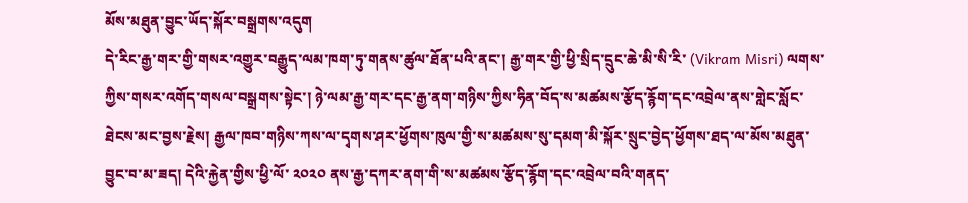མོས་མཐུན་བྱུང་ཡོད་སྐོར་བསྒྲགས་འདུག
དེ་རིང་རྒྱ་གར་གྱི་གསར་འགྱུར་བརྒྱུད་ལམ་ཁག་ཏུ་གནས་ཚུལ་ཐོན་པའི་ནང་། རྒྱ་གར་གྱི་ཕྱི་སྲིད་དྲུང་ཆེ་མི་སི་རི་ (Vikram Misri) ལགས་ཀྱིས་གསར་འགོད་གསལ་བསྒྲགས་སྟེང་། ཉེ་ལམ་རྒྱ་གར་དང་རྒྱ་ནག་གཉིས་ཀྱིས་ཧིན་བོད་ས་མཚམས་རྩོད་རྙོག་དང་འབྲེལ་ནས་གླེང་སློང་ཐེངས་མང་བྱས་རྗེས། རྒྱལ་ཁབ་གཉིས་ཀས་ལ་དྭགས་ཤར་ཕྱོགས་ཁུལ་གྱི་ས་མཚམས་སུ་དམག་མི་སྐོར་སྲུང་བྱེད་ཕྱོགས་ཐད་ལ་མོས་མཐུན་བྱུང་བ་མ་ཟད། དེའི་རྐྱེན་གྱིས་ཕྱི་ལོ་ ༢༠༢༠ ནས་རྒྱ་དཀར་ནག་གི་ས་མཚམས་རྩོད་རྙོག་དང་འབྲེལ་བའི་གནད་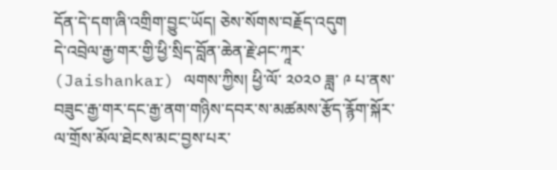དོན་དེ་དག་ཞི་འགྲིག་བྱུང་ཡོད། ཅེས་སོགས་བརྗོད་འདུག
དེ་འབྲེལ་རྒྱ་གར་གྱི་ཕྱི་སྲིད་བློན་ཆེན་རྗེ་ཤང་ཀཱར་ (Jaishankar) ལགས་ཀྱིས། ཕྱི་ལོ་ ༢༠༢༠ ཟླ་ ༩ པ་ནས་བཟུང་རྒྱ་གར་དང་རྒྱ་ནག་གཉིས་དབར་ས་མཚམས་རྩོད་རྙོག་སྐོར་ལ་གྲོས་མོལ་ཐེངས་མང་བྱས་པར་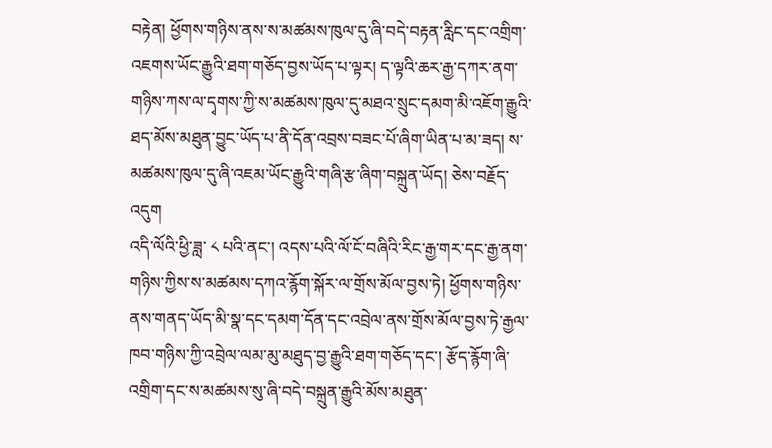བརྟེན། ཕྱོགས་གཉིས་ནས་ས་མཚམས་ཁུལ་དུ་ཞི་བདེ་བརྟན་རླིང་དང་འགྲིག་འཇགས་ཡོང་རྒྱུའི་ཐག་གཅོད་བྱས་ཡོད་པ་ལྟར། ད་ལྟའི་ཆར་རྒྱ་དཀར་ནག་གཉིས་ཀས་ལ་དྭགས་ཀྱི་ས་མཚམས་ཁུལ་དུ་མཐའ་སྲུང་དམག་མི་འཇོག་རྒྱུའི་ཐད་མོས་མཐུན་བྱུང་ཡོད་པ་ནི་དོན་འབྲས་བཟང་པོ་ཞིག་ཡིན་པ་མ་ཟད། ས་མཚམས་ཁུལ་དུ་ཞི་འཇམ་ཡོང་རྒྱུའི་གཞི་རྩ་ཞིག་བསྐྲུན་ཡོད། ཅེས་བརྗོད་འདུག
འདི་ལོའི་ཕྱི་ཟླ་ ༨ པའི་ནང་། འདས་པའི་ལོ་ངོ་བཞིའི་རིང་རྒྱ་གར་དང་རྒྱ་ནག་གཉིས་ཀྱིས་ས་མཚམས་དཀའ་རྙོག་སྐོར་ལ་གྲོས་མོལ་བྱས་ཏེ། ཕྱོགས་གཉིས་ནས་གནད་ཡོད་མི་སྣ་དང་དམག་དོན་དང་འབྲེལ་ནས་གྲོས་མོལ་བྱས་ཏེ་རྒྱལ་ཁབ་གཉིས་ཀྱི་འབྲེལ་ལམ་མུ་མཐུད་བྱ་རྒྱུའི་ཐག་གཅོད་དང་། རྩོད་རྙོག་ཞི་འགྲིག་དང་ས་མཚམས་སུ་ཞི་བདེ་བསྐྲུན་རྒྱུའི་མོས་མཐུན་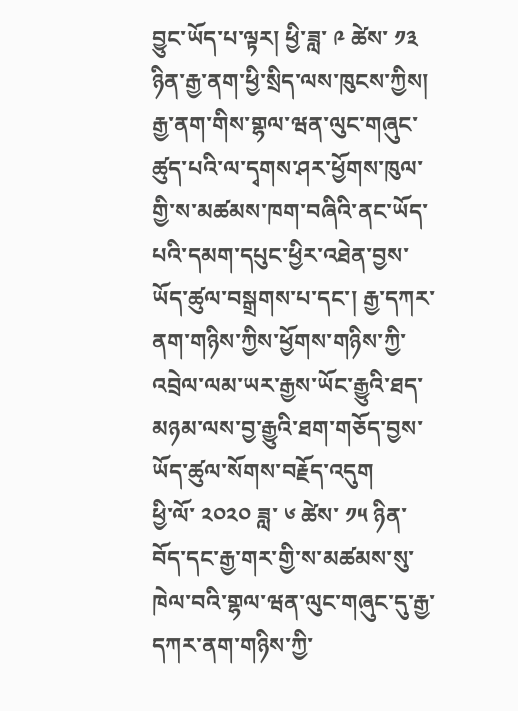བྱུང་ཡོད་པ་ལྟར། ཕྱི་ཟླ་ ༩ ཚེས་ ༡༣ ཉིན་རྒྱ་ནག་ཕྱི་སྲིད་ལས་ཁུངས་ཀྱིས། རྒྱ་ནག་གིས་གྷལ་ཝན་ལུང་གཞུང་ཚུད་པའི་ལ་དྭགས་ཤར་ཕྱོགས་ཁུལ་གྱི་ས་མཚམས་ཁག་བཞིའི་ནང་ཡོད་པའི་དམག་དཔུང་ཕྱིར་འཐེན་བྱས་ཡོད་ཚུལ་བསྒྲགས་པ་དང་། རྒྱ་དཀར་ནག་གཉིས་ཀྱིས་ཕྱོགས་གཉིས་ཀྱི་འབྲེལ་ལམ་ཡར་རྒྱས་ཡོང་རྒྱུའི་ཐད་མཉམ་ལས་བྱ་རྒྱུའི་ཐག་གཅོད་བྱས་ཡོད་ཚུལ་སོགས་བརྗོད་འདུག
ཕྱི་ལོ་ ༢༠༢༠ ཟླ་ ༦ ཚེས་ ༡༥ ཉིན་བོད་དང་རྒྱ་གར་གྱི་ས་མཚམས་སུ་ཁེལ་བའི་གྷལ་ཝན་ལུང་གཞུང་དུ་རྒྱ་དཀར་ནག་གཉིས་ཀྱི་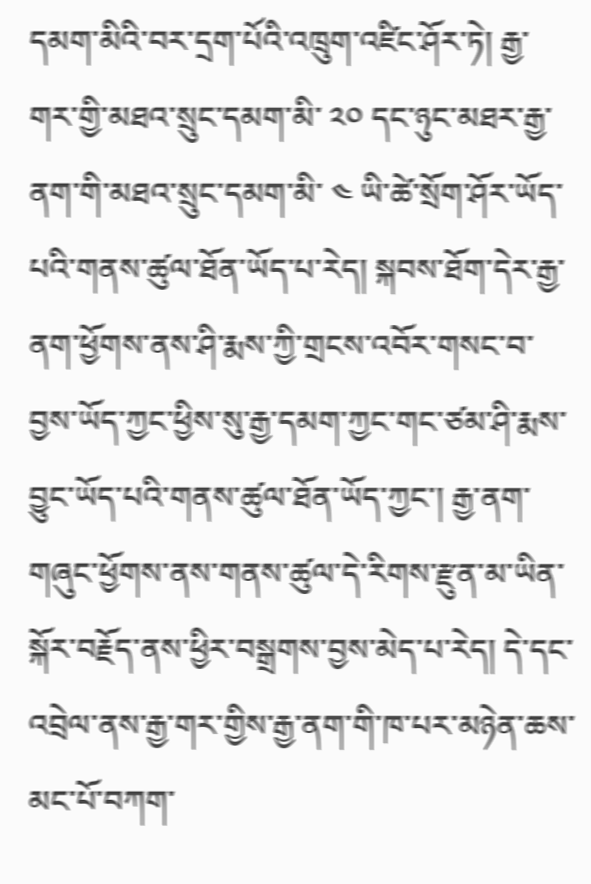དམག་མིའི་བར་དྲག་པོའི་འཁྲུག་འཛིང་ཤོར་ཏེ། རྒྱ་གར་གྱི་མཐའ་སྲུང་དམག་མི་ ༢༠ དང་ཉུང་མཐར་རྒྱ་ནག་གི་མཐའ་སྲུང་དམག་མི་ ༤ ཡི་ཚེ་སྲོག་ཤོར་ཡོད་པའི་གནས་ཚུལ་ཐོན་ཡོད་པ་རེད། སྐབས་ཐོག་དེར་རྒྱ་ནག་ཕྱོགས་ནས་ཤི་རྨས་ཀྱི་གྲངས་འབོར་གསང་བ་བྱས་ཡོད་ཀྱང་ཕྱིས་སུ་རྒྱ་དམག་ཀྱང་གང་ཙམ་ཤི་རྨས་བྱུང་ཡོད་པའི་གནས་ཚུལ་ཐོན་ཡོད་ཀྱང་། རྒྱ་ནག་གཞུང་ཕྱོགས་ནས་གནས་ཚུལ་དེ་རིགས་རྫུན་མ་ཡིན་སྐོར་བརྗོད་ནས་ཕྱིར་བསྒྲགས་བྱས་མེད་པ་རེད། དེ་དང་འབྲེལ་ནས་རྒྱ་གར་གྱིས་རྒྱ་ནག་གི་ཁ་པར་མཉེན་ཆས་མང་པོ་བཀག་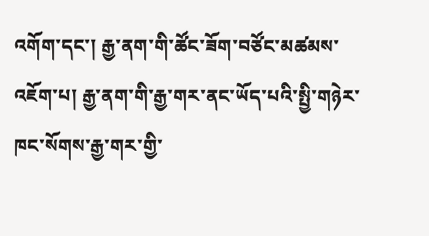འགོག་དང་། རྒྱ་ནག་གི་ཚོང་ཟོག་བཙོང་མཚམས་འཇོག་པ། རྒྱ་ནག་གི་རྒྱ་གར་ནང་ཡོད་པའི་སྤྱི་གཉེར་ཁང་སོགས་རྒྱ་གར་གྱི་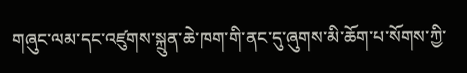གཞུང་ལམ་དང་འཛུགས་སྐྲུན་ཆེ་ཁག་གི་ནང་དུ་ཞུགས་མི་ཆོག་པ་སོགས་ཀྱི་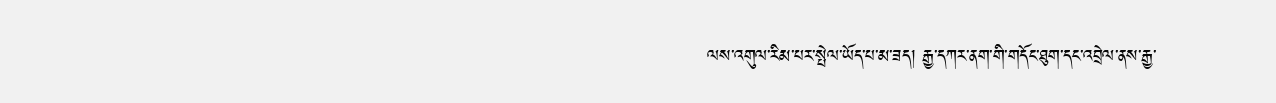ལས་འགུལ་རིམ་པར་སྤེལ་ཡོད་པ་མ་ཟད། རྒྱ་དཀར་ནག་གི་གདོང་ཐུག་དང་འབྲེལ་ནས་རྒྱ་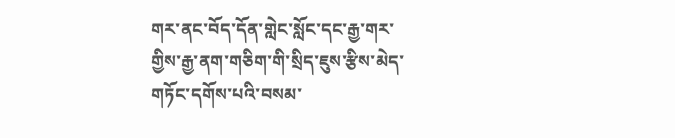གར་ནང་བོད་དོན་གླེང་སློང་དང་རྒྱ་གར་གྱིས་རྒྱ་ནག་གཅིག་གི་སྲིད་ཇུས་རྩིས་མེད་གཏོང་དགོས་པའི་བསམ་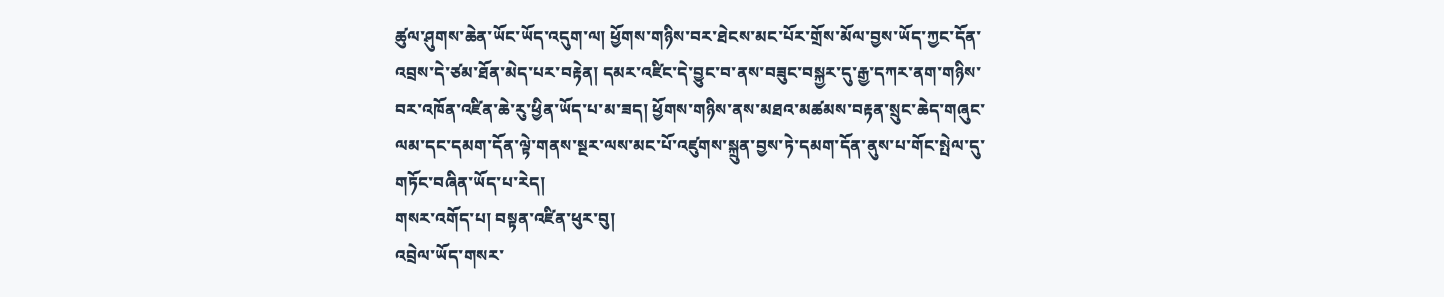ཚུལ་ཤུགས་ཆེན་ཡོང་ཡོད་འདུག་ལ། ཕྱོགས་གཉིས་བར་ཐེངས་མང་པོར་གྲོས་མོལ་བྱས་ཡོད་ཀྱང་དོན་འབྲས་དེ་ཙམ་ཐོན་མེད་པར་བརྟེན། དམར་འཛིང་དེ་བྱུང་བ་ནས་བཟུང་བསྐྱར་དུ་རྒྱ་དཀར་ནག་གཉིས་བར་འཁོན་འཛིན་ཆེ་རུ་ཕྱིན་ཡོད་པ་མ་ཟད། ཕྱོགས་གཉིས་ནས་མཐའ་མཚམས་བརྟན་སྲུང་ཆེད་གཞུང་ལམ་དང་དམག་དོན་ལྟེ་གནས་སྔར་ལས་མང་པོ་འཛུགས་སྐྲུན་བྱས་ཏེ་དམག་དོན་ནུས་པ་གོང་སྤེལ་དུ་གཏོང་བཞིན་ཡོད་པ་རེད།
གསར་འགོད་པ། བསྟན་འཛིན་ཕུར་བུ།
འབྲེལ་ཡོད་གསར་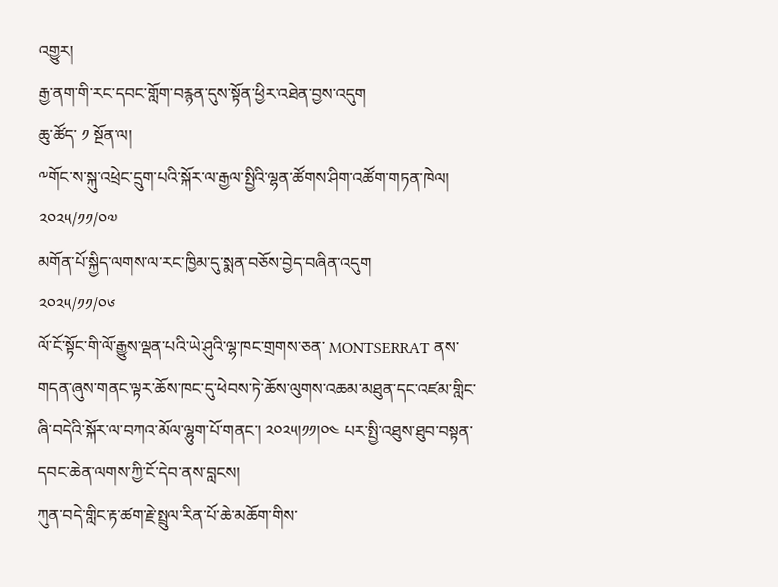འགྱུར།
རྒྱ་ནག་གི་རང་དབང་གློག་བརྙན་དུས་སྟོན་ཕྱིར་འཐེན་བྱས་འདུག
ཆུ་ཚོད་ ༡ སྔོན་ལ།
༸གོང་ས་སྐུ་འཕྲེང་དྲུག་པའི་སྐོར་ལ་རྒྱལ་སྤྱིའི་ལྷན་ཚོགས་ཤིག་འཚོག་གཏན་ཁེལ།
༢༠༢༥/༡༡/༠༧
མགོན་པོ་སྐྱིད་ལགས་ལ་རང་ཁྱིམ་དུ་སྨན་བཅོས་བྱེད་བཞིན་འདུག
༢༠༢༥/༡༡/༠༦
ལོ་ངོ་སྟོང་གི་ལོ་རྒྱུས་ལྡན་པའི་ཡེ་ཤུའི་ལྷ་ཁང་གྲགས་ཅན་ MONTSERRAT ནས་གདན་ཞུས་གནང་ལྟར་ཆོས་ཁང་དུ་ཕེབས་ཏེ་ཆོས་ལུགས་འཆམ་མཐུན་དང་འཛམ་གླིང་ཞི་བདེའི་སྐོར་ལ་བཀའ་མོལ་ལྷུག་པོ་གནང་། ༢༠༢༥།༡༡།༠༤ པར་སྤྱི་འཐུས་ཐུབ་བསྟན་དབང་ཆེན་ལགས་ཀྱི་ངོ་དེབ་ནས་བླངས།
ཀུན་བདེ་གླིང་རྟ་ཚག་རྗེ་སྤྲུལ་རིན་པོ་ཆེ་མཆོག་གིས་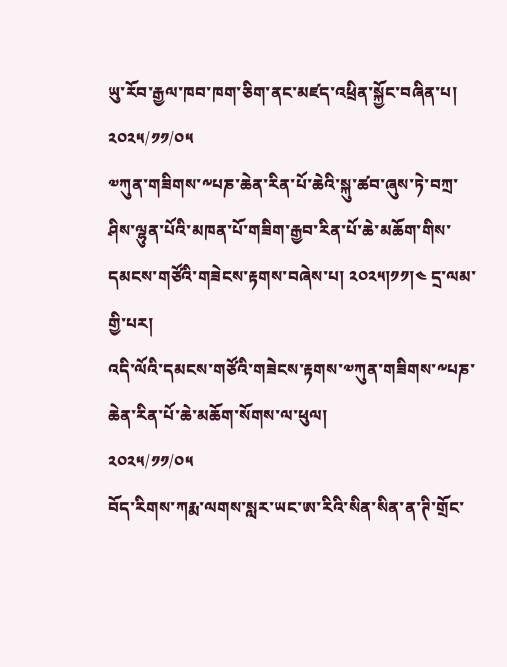ཡུ་རོབ་རྒྱལ་ཁབ་ཁག་ཅིག་ནང་མཛད་འཕྲིན་སྐྱོང་བཞིན་པ།
༢༠༢༥/༡༡/༠༥
༧ཀུན་གཟིགས་༸པཎ་ཆེན་རིན་པོ་ཆེའི་སྐུ་ཚབ་ཞུས་ཏེ་བཀྲ་ཤིས་ལྷུན་པོའི་མཁན་པོ་གཟིག་རྒྱབ་རིན་པོ་ཆེ་མཆོག་གིས་དམངས་གཙོའི་གཟེངས་རྟགས་བཞེས་པ། ༢༠༢༥།༡༡།༤ དྲ་ལམ་གྱི་པར།
འདི་ལོའི་དམངས་གཙོའི་གཟེངས་རྟགས་༧ཀུན་གཟིགས་༸པཎ་ཆེན་རིན་པོ་ཆེ་མཆོག་སོགས་ལ་ཕུལ།
༢༠༢༥/༡༡/༠༥
བོད་རིགས་ཀརྨ་ལགས་སླར་ཡང་ཨ་རིའི་སིན་སིན་ན་ཊི་གྲོང་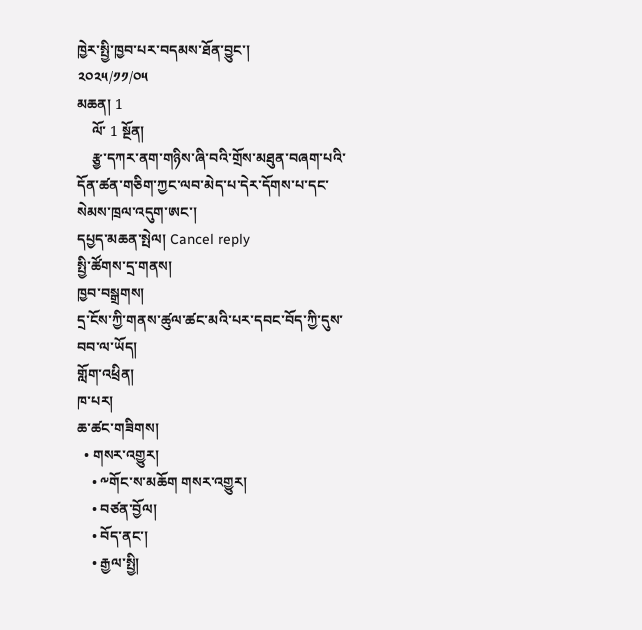ཁྱེར་སྤྱི་ཁྱབ་པར་བདམས་ཐོན་བྱུང་།
༢༠༢༥/༡༡/༠༥
མཆན། 1
    ལོ་ 1 སྔོན།
    རྩྱ་དཀར་ནག་གཉིས་ཞི་བའི་གྲོས་མཐུན་བཞག་པའི་དོན་ཚན་གཅིག་ཀྱང་ལབ་མེད་པ་དེར་དོགས་པ་དང་སེམས་ཁྲལ་འདུག་ཨང་།
དཔྱད་མཆན་སྤེལ། Cancel reply
སྤྱི་ཚོགས་དྲ་གནས།
ཁྱབ་བསྒྲགས།
དྲ་ངོས་ཀྱི་གནས་ཚུལ་ཚང་མའི་པར་དབང་བོད་ཀྱི་དུས་བབ་ལ་ཡོད།
གློག་འཕྲིན།
ཁ་པར།
ཆ་ཚང་གཟིགས།
  • གསར་འགྱུར།
    • ༸གོང་ས་མཆོག གསར་འགྱུར།
    • བཙན་བྱོལ།
    • བོད་ནང་།
    • རྒྱལ་སྤྱི།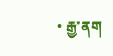• རྒྱ་ནག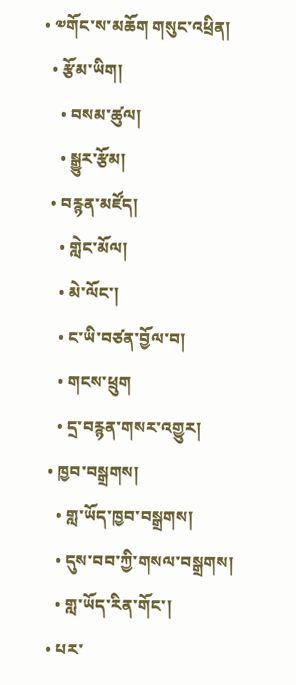• ༧གོང་ས་མཆོག གསུང་འཕྲིན།
  • རྩོམ་ཡིག།
    • བསམ་ཚུལ།
    • སྒྱུར་རྩོམ།
  • བརྙན་མཛོད།
    • གླེང་མོལ།
    • མེ་ལོང་།
    • ང་ཡི་བཙན་བྱོལ་བ།
    • གངས་ཕྲུག
    • དྲ་བརྙན་གསར་འགྱུར།
  • ཁྱབ་བསྒྲགས།
    • གླ་ཡོད་ཁྱབ་བསྒྲགས།
    • དུས་བབ་ཀྱི་གསལ་བསྒྲགས།
    • གླ་ཡོད་རིན་གོང་།
  • པར་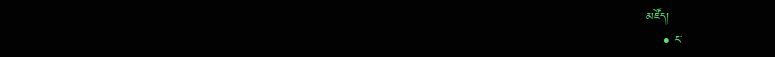མཛོད།
    • ང་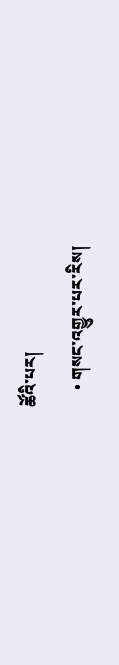ཚོའི་པར།
    • གསང་འགྱུར་པར་རིས།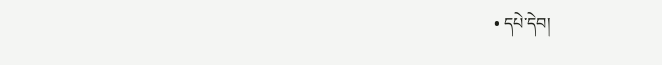• དཔེ་དེབ།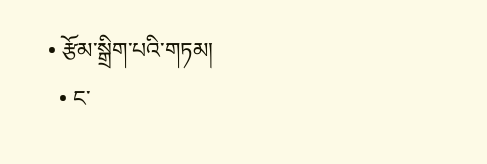• རྩོམ་སྒྲིག་པའི་གཏམ།
  • ང་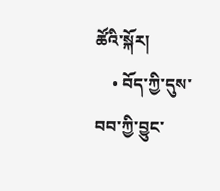ཚོའི་སྐོར།
    • བོད་ཀྱི་དུས་བབ་ཀྱི་བྱུང་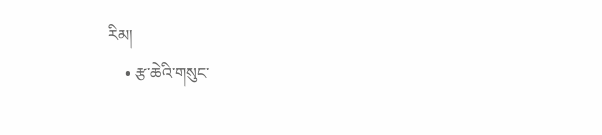རིམ།
    • རྩ་ཆེའི་གསུང་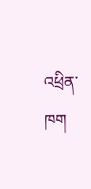འཕྲིན་ཁག